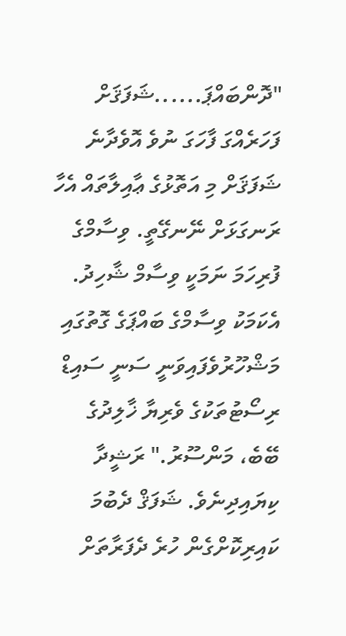"ދޮންބައްޕަ......ޝަފަޤަށް ފަހަރެއްގަ ފާހަގަ ނުވެ އޮވެދާނެ ޝަފަޤަށް މި އަތޮޅުގެ ޢާއިލާތައް އެހާ ރަނގަޅަށް ނޭނގޭތީ. ވިސާމްގެ ފުރިހަމަ ނަމަކީ ވިސާމް ޝާހިދު. އެކަމަކު ވިސާމްގެ ބައްޕަގެ ގޮތުގައި މަޝްހޫރުވެފައިވަނީ ސަނީ ސައިޑް ރިސޯޓުތަކުގެ ވެރިޔާ ޚާލިދުގެ ބޭބެ، މަންސޫރު." ރަޝީދާ ކިޔައިދިނެވެ. ޝަފަޤް ދެބުމަ ކައިރިކޮށްގެން ހުރެ ދެފަރާތަށް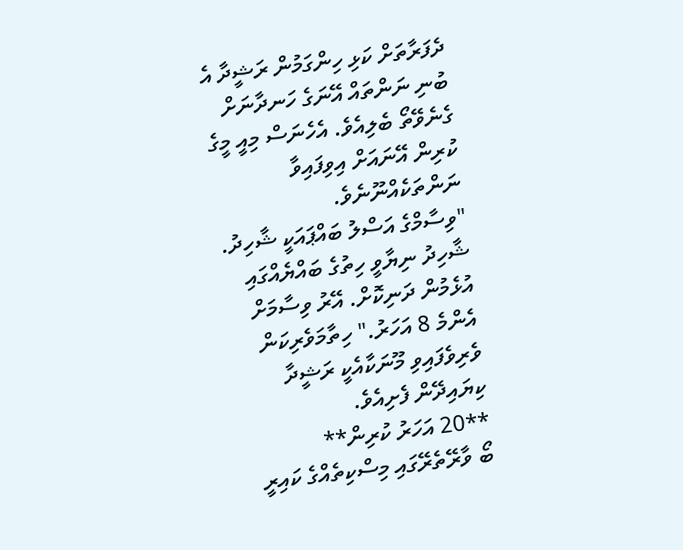ދެފަރާތަށް ކަޅި ހިންގަމުން ރަޝީދާ އެ ބުނި ނަންތައް އޭނަގެ ހަނދާނަށް ގެނެވޭތޯ ބެލިއެވެ. އެހެނަސް މިއީ މީގެ ކުރިން އޭނައަށް އިވިފައިވާ ނަންތަކެއްނޫނެވެ.
"ވިސާމްގެ އަސްލު ބައްޕައަކީ ޝާހިދު. ޝާހިދު ނިޔާވީ ހިތުގެ ބައްޔެއްގައި އުޅެމުން ދަނިކޮށް. އޭރު ވިސާމަށް އެންމެ 8 އަހަރު." ހިތާމަވެރިކަން ވެރިވެފައިވި މޫނަކާއެކީ ރަޝީދާ ކިޔައިދޭން ފެށިއެވެ.
**20 އަހަރު ކުރިން**
ބޯ ވާރޭތެރޭގައި މިސްކިތެއްގެ ކައިރީ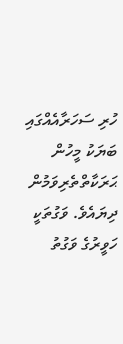ހުރި ސަހަރާއެއްގައި ބަޔަކު މީހުން ޙަރަކާތްތެރިވަމުން ދިޔައެވެ. ވަގުތަކީ ހަވީރުގެ ވަގުތު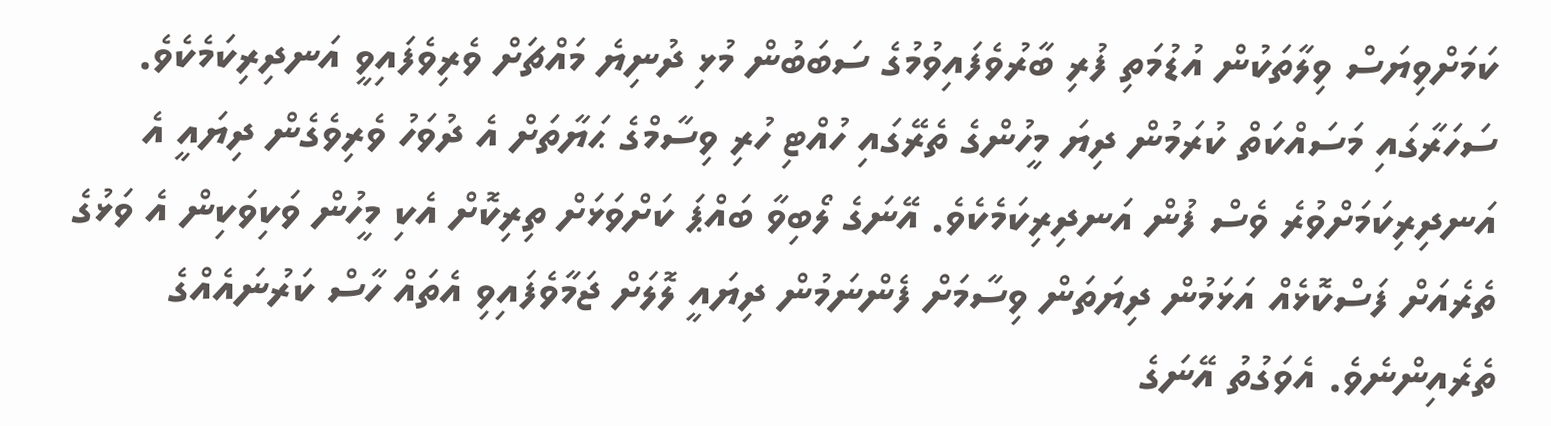ކަމަށްވިޔަސް ވިލާތަކުން އުޑުމަތި ފުރި ބާރުވެފައިވުމުގެ ސަބަބުން މުޅި ދުނިޔެ މައްޗަށް ވެރިވެފައިވީ އަނދިރިކަމެކެވެ. ސަހަރާގައި މަސައްކަތް ކުރަމުން ދިޔަ މީހުންގެ ތެރޭގައި ހުއްޓި ހުރި ވިސާމްގެ ޙަޔާތަށް އެ ދުވަހު ވެރިވެގެން ދިޔައީ އެ އަނދިރިކަމަށްވުރެ ވެސް ފުން އަނދިރިކަމެކެވެ. އޭނަގެ ލޯބިވާ ބައްޕަ ކަށްވަޅަށް ތިރިކޮށް އެކި މީހުން ވަކިވަކިން އެ ވަޅުގެ ތެރެއަށް ފަސްކޮޅެއް އަޅަމުން ދިޔަތަން ވިސާމަށް ފެންނަމުން ދިޔައީ ލޮލަށް ޖަމާވެފައިވި އެތައް ހާސް ކަރުނައެއްގެ ތެރެއިންނެވެ. އެވަގުތު އޭނަގެ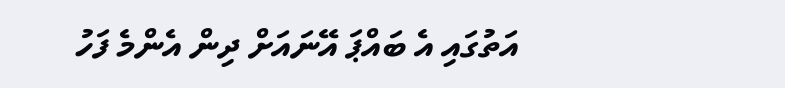އަތުގައި އެ ބައްޕަ އޭނައަށް ދިން އެންމެ ފަހު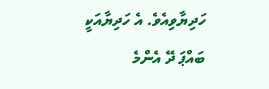ހަދިޔާވިއެވެ. އެ ހަދިޔާއަކީ ބައްޕަ ދޭ އެންމެ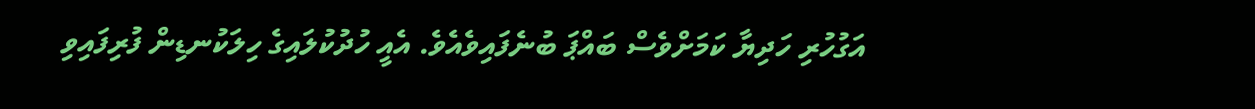އަގުހުރި ހަދިޔާ ކަމަށްވެސް ބައްޕަ ބުނެފައިވެއެވެ. އެއީ ހުދުކުލައިގެ ހިލަކުނޑިން ފުރިފައިވި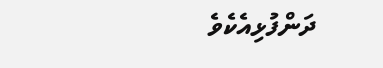ދަންފުޅިއެކެވެ